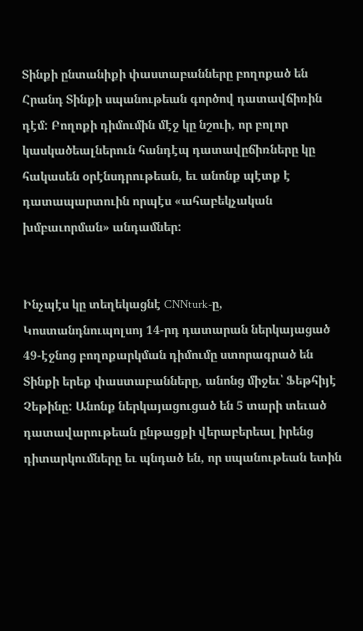Տինքի ընտանիքի փաստաբանները բողոքած են Հրանդ Տինքի սպանութեան գործով դատավճիռին դէմ: Բողոքի դիմումին մէջ կը նշուի, որ բոլոր կասկածեալներուն հանդէպ դատավըճիռները կը հակասեն օրէնսդրութեան, եւ անոնք պէտք է դատապարտուին որպէս «ահաբեկչական խմբաւորման» անդամներ:


Ինչպէս կը տեղեկացնէ CNNturk-ը, Կոստանդնուպոլսոյ 14-րդ դատարան ներկայացած 49-էջնոց բողոքարկման դիմումը ստորագրած են Տինքի երեք փաստաբանները, անոնց միջեւ՝ Ֆեթհիյէ Չեթինը: Անոնք ներկայացուցած են 5 տարի տեւած դատավարութեան ընթացքի վերաբերեալ իրենց դիտարկումները եւ պնդած են, որ սպանութեան ետին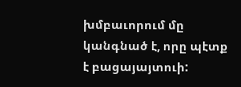խմբաւորում մը կանգնած է, որը պէտք է բացայայտուի: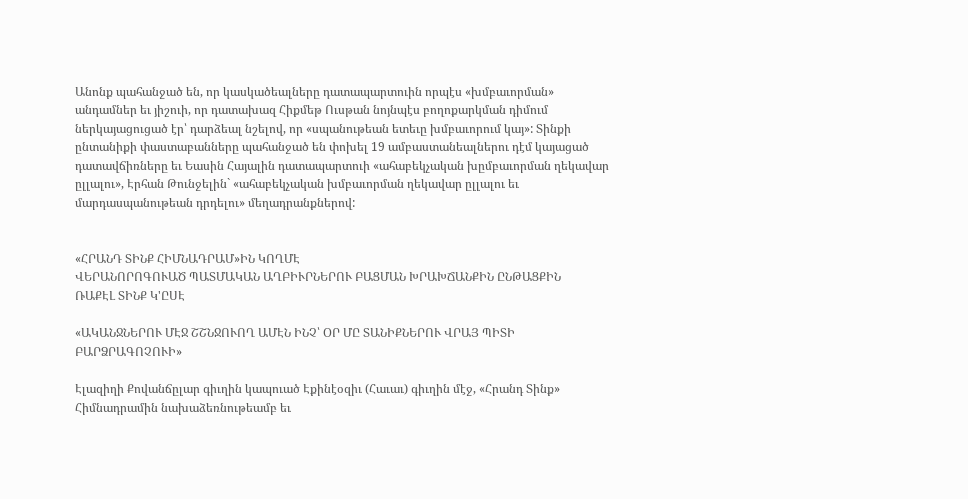Անոնք պահանջած են, որ կասկածեալները դատապարտուին որպէս «խմբաւորման» անդամներ եւ յիշուի, որ դատախազ Հիքմեթ Ուսթան նոյնպէս բողոքարկման դիմում ներկայացուցած էր՝ դարձեալ նշելով, որ «սպանութեան ետեւը խմբաւորում կայ»: Տինքի ընտանիքի փաստաբանները պահանջած են փոխել 19 ամբաստանեալներու դէմ կայացած դատավճիռները եւ Եասին Հայալին դատապարտուի «ահաբեկչական խըմբաւորման ղեկավար ըլլալու», Էրհան Թունջելին` «ահաբեկչական խմբաւորման ղեկավար ըլլալու եւ մարդասպանութեան դրդելու» մեղադրանքներով:


«ՀՐԱՆԴ ՏԻՆՔ ՀԻՄՆԱԴՐԱՄ»ԻՆ ԿՈՂՄԷ
ՎԵՐԱՆՈՐՈԳՈՒԱԾ ՊԱՏՄԱԿԱՆ ԱՂԲԻՒՐՆԵՐՈՒ ԲԱՑՄԱՆ ԽՐԱԽՃԱՆՔԻՆ ԸՆԹԱՑՔԻՆ
ՌԱՔԷԼ ՏԻՆՔ Կ'ԸՍԷ

«ԱԿԱՆՋՆԵՐՈՒ ՄԷՋ ՇՇՆՋՈՒՈՂ ԱՄԷՆ ԻՆՉ՝ ՕՐ ՄԸ ՏԱՆԻՔՆԵՐՈՒ ՎՐԱՅ ՊԻՏԻ ԲԱՐՁՐԱԳՈՉՈՒԻ»

Էլազիղի Քովանճըլար գիւղին կապուած Էքինէօզիւ (Հաւաւ) գիւղին մէջ, «Հրանդ Տինք» Հիմնադրամին նախաձեռնութեամբ եւ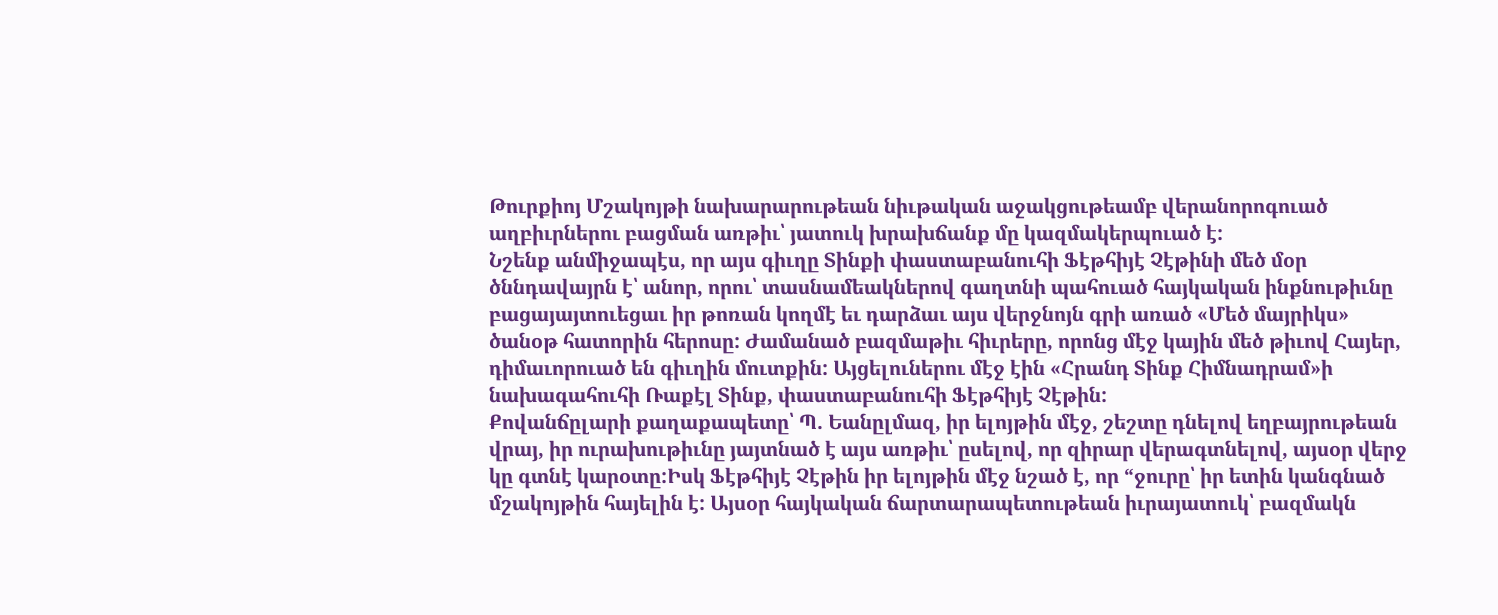Թուրքիոյ Մշակոյթի նախարարութեան նիւթական աջակցութեամբ վերանորոգուած աղբիւրներու բացման առթիւ՝ յատուկ խրախճանք մը կազմակերպուած է:
Նշենք անմիջապէս, որ այս գիւղը Տինքի փաստաբանուհի Ֆէթհիյէ Չէթինի մեծ մօր ծննդավայրն է՝ անոր, որու՝ տասնամեակներով գաղտնի պահուած հայկական ինքնութիւնը բացայայտուեցաւ իր թոռան կողմէ եւ դարձաւ այս վերջնոյն գրի առած «Մեծ մայրիկս» ծանօթ հատորին հերոսը: Ժամանած բազմաթիւ հիւրերը, որոնց մէջ կային մեծ թիւով Հայեր, դիմաւորուած են գիւղին մուտքին: Այցելուներու մէջ էին «Հրանդ Տինք Հիմնադրամ»ի նախագահուհի Ռաքէլ Տինք, փաստաբանուհի Ֆէթհիյէ Չէթին:
Քովանճըլարի քաղաքապետը՝ Պ. Եանըլմազ, իր ելոյթին մէջ, շեշտը դնելով եղբայրութեան վրայ, իր ուրախութիւնը յայտնած է այս առթիւ՝ ըսելով, որ զիրար վերագտնելով, այսօր վերջ կը գտնէ կարօտը:Իսկ Ֆէթհիյէ Չէթին իր ելոյթին մէջ նշած է, որ “ջուրը՝ իր ետին կանգնած մշակոյթին հայելին է: Այսօր հայկական ճարտարապետութեան իւրայատուկ՝ բազմակն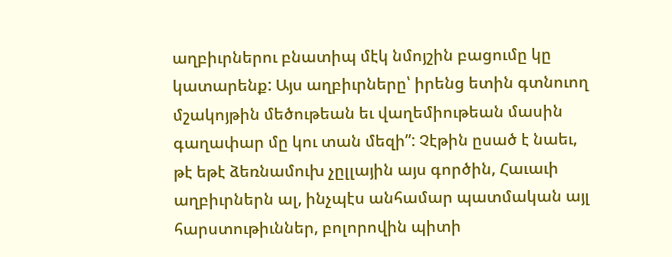աղբիւրներու բնատիպ մէկ նմոյշին բացումը կը կատարենք: Այս աղբիւրները՝ իրենց ետին գտնուող մշակոյթին մեծութեան եւ վաղեմիութեան մասին գաղափար մը կու տան մեզի”: Չէթին ըսած է նաեւ, թէ եթէ ձեռնամուխ չըլլային այս գործին, Հաւաւի աղբիւրներն ալ, ինչպէս անհամար պատմական այլ հարստութիւններ, բոլորովին պիտի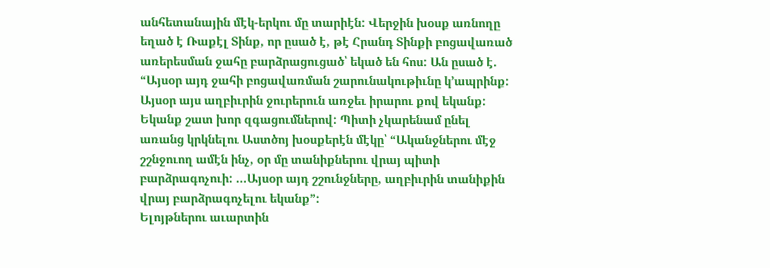անհետանային մէկ-երկու մը տարիէն: Վերջին խօսք առնողը եղած է Ռաքէլ Տինք, որ ըսած է, թէ Հրանդ Տինքի բոցավառած առերեսման ջահը բարձրացուցած՝ եկած են հոս: Ան ըսած է. “Այսօր այդ ջահի բոցավառման շարունակութիւնը կ’ապրինք: Այսօր այս աղբիւրին ջուրերուն առջեւ իրարու քով եկանք: Եկանք շատ խոր զգացումներով: Պիտի չկարենամ ընել առանց կրկնելու Աստծոյ խօսքերէն մէկը՝ “Ականջներու մէջ շշնջուող ամէն ինչ, օր մը տանիքներու վրայ պիտի բարձրագոչուի: …Այսօր այդ շշունջները, աղբիւրին տանիքին վրայ բարձրագոչելու եկանք”:
Ելոյթներու աւարտին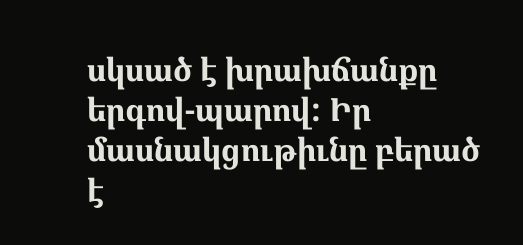սկսած է խրախճանքը երգով-պարով: Իր մասնակցութիւնը բերած է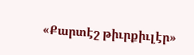«Քարտէշ թիւրքիւլէր»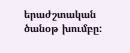երաժշտական ծանօթ խումբը: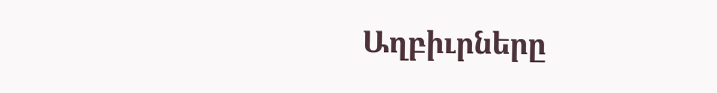Աղբիւրները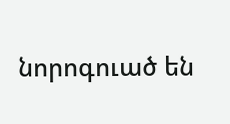նորոգուած են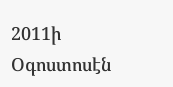2011ի Օգոստոսէն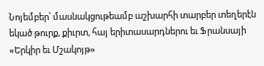Նոյեմբեր՝ մասնակցութեամբ աշխարհի տարբեր տեղերէն եկած թուրք, քիւրտ, հայ երիտասարդներու եւ Ֆրանսայի «Երկիր եւ Մշակոյթ»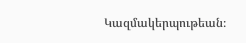Կազմակերպութեան։